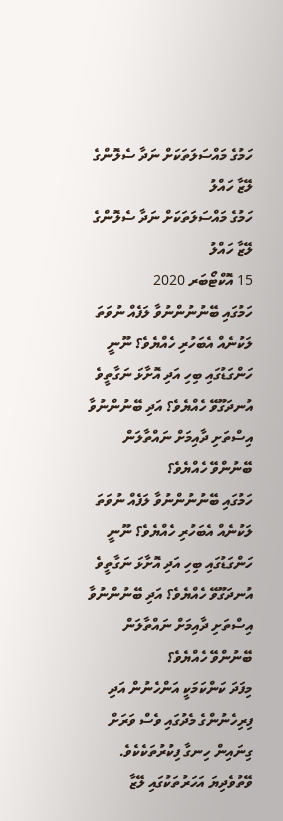ހަމުގެ މައްސަލަތަކަށް ނަދާ ސެލޮންގެ ލޭޒާ ހައްލު
ހަމުގެ މައްސަލަތަކަށް ނަދާ ސެލޮންގެ ލޭޒާ ހައްލު
15 އޮކްޓޯބަރ 2020
ހަމުގައި ބޭނުނުންނުވާ ލަފެއް ނުވަތަ ލަކުނެއް އެބަހުރި ހެއްޔެވެ؟ ނޫނީ ހަންގަޑުގައި ބިހި އަދި އޮށާޅަ ނަގާތީވެ އުނދަގޫވޭ ހެއްޔެވެ؟ އަދި ބޭނުންނުވާ އިސްތަށި ދާއިމަށް ނައްތާލަން ބޭނުންވޭ ހެއްޔެވެ؟
ހަމުގައި ބޭނުނުންނުވާ ލަފެއް ނުވަތަ ލަކުނެއް އެބަހުރި ހެއްޔެވެ؟ ނޫނީ ހަންގަޑުގައި ބިހި އަދި އޮށާޅަ ނަގާތީވެ އުނދަގޫވޭ ހެއްޔެވެ؟ އަދި ބޭނުންނުވާ އިސްތަށި ދާއިމަށް ނައްތާލަން ބޭނުންވޭ ހެއްޔެވެ؟
މިފަދަ ކަންކަމަކީ އަންހެނުން އަދި ފިރިހެނުންގެ މެދުގައި ވެސް ވަރަށް ގިނައިން ހިނގާ ފިކުރުތަކެކެވެ. ވޭތުވެދިޔަ އަހަރުތަކުގައި ލޭޒާ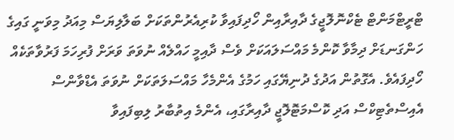ޓްރީޓްމަންޓް ޓެކްނޮލޮޖީގެ ދާއިރާއިން ހޯދިފައިވާ ކުރިއެރުންތަކަށް ބަލާލިޔަސް މިއަދު މިވަނީ ގައިގެ ހަންގަނޑަށް ދިމާވާ ކޮންމެ މައްސަލައަކަށް ވެސް ދާއިމީ ހައްލެއް ނުވަތަ ވަރަށް ފުރިހަމަ ފަރުވާތަކެއް ހޯދިފައެވެ. އެގޮތުން އަދުގެ ދުނިޔޭގައި ހަމުގެ އެންމެހާ މައްސަލަތަކަށް ނުވަތަ އެޑްވާންސް އެއިސްތެޓިކްސް އަދި ކޮސްމަޓޮލޮޖީ ދާއިރާގައި، އެންމެ އިތުބާރު ލިބިފައިވާ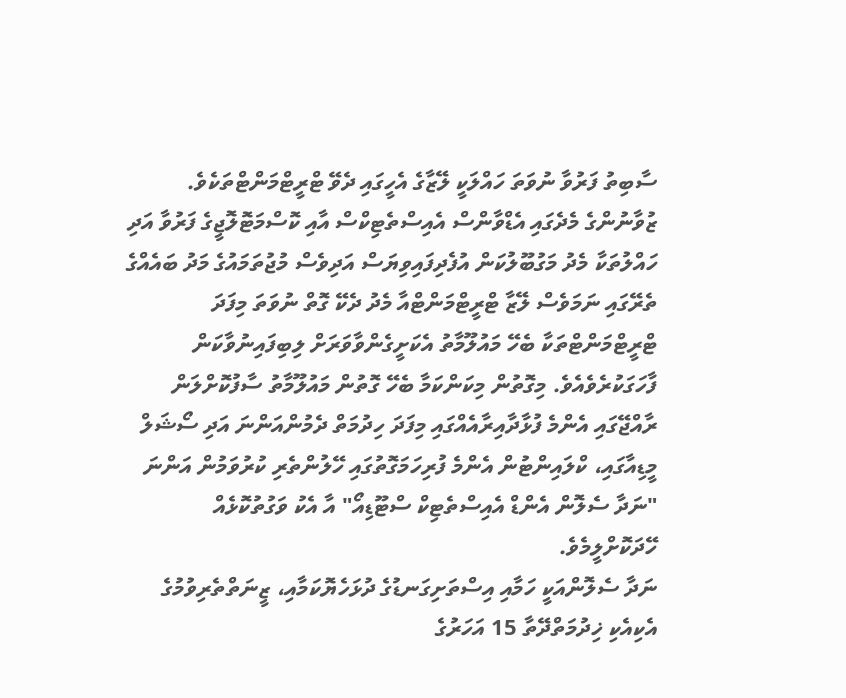ސާބިތު ފަރުވާ ނުވަތަ ހައްލަކީ ލޭޒާގެ އެހީގައި ދެވޭ ޓްރީޓްމަންޓްތަކެވެ.
ޒުވާނުންގެ މެދެގައި އެޑްވާންސް އެއިސްތެޓިކްސް އާއި ކޮސްމަޓޮލޮޖީގެ ފަރުވާ އަދި ހައްލުތަކާ މެދު މަގުބޫލުކަން އުފެދިފައިވިޔަސް އަދިވެސް މުޖުތަމައުގެ މަދު ބައެއްގެ ތެރޭގައި ނަމަވެސް ލޭޒާ ޓްރީޓްމަންޓްއާ މެދު ދެކޭ ގޮތް ނުވަތަ މިފަދަ ޓްރީޓްމަންޓްތަކާ ބެހޭ މައުލޫމާތު އެކަށީގެންވާވަރަށް ލިބިފައިނުވާކަން ފާހަގަކުރެވެއެވެ. މިގޮތުން މިކަންކަމާ ބެހޭ ގޮތުން މައުލޫމާތު ސާފުކޮށްލަން ރާއްޖޭގައި އެންމެ ފުޅާދާއިރާއެއްގައި މިފަދަ ހިދުމަތް ދެމުންއަންނަ އަދި ސޯޝަލް މީޑިއާގައި، ކްލައިންޓުން އެންމެ ފުރިހަމަގޮތުގައި ހޭލުންތެރި ކުރުވަމުން އަންނަ "ނަދާ ސެލޮން އެންޑް އެއިސްތެޓިކް ސްޓޫޑިއޯ" އާ އެކު ވަގުތުކޮޅެއް ހޭދަކޮށްލީމެވެ.
ނަދާ ސެލޮންއަކީ ހަމާއި އިސްތަށިގަނޑުގެ ދުޅަހެޔޮކަމާއި، ޒީނަތްތެރިވުމުގެ އެކިއެކި ޚިދުމަތްދޭތާ 15 އަހަރުގެ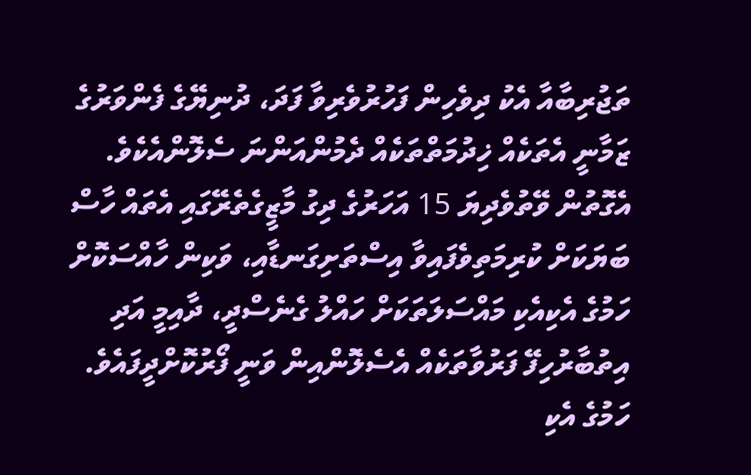ތަޖުރިބާއާ އެކު ދިވެހިން ފަހުރުވެރިވާ ފަދަ، ދުނިޔޭގެ ފެންވަރުގެ ޒަމާނީ އެތަކެއް ޚިދުމަތްތަކެއް ދެމުންއަންނަ ސެލޮންއެކެވެ. އެގޮތުން ވޭތުވެދިޔަ 15 އަހަރުގެ ދިގު މާޒީގެތެރޭގައި އެތައް ހާސް ބަޔަކަށް ކުރިމަތިވެފައިވާ އިސްތަށިގަނޑާއި، ވަކިން ހާއްސަކޮށް ހަމުގެ އެކިއެކި މައްސަލަތަކަށް ހައްލު ގެނެސްދީ، ދާއިމީ އަދި އިތުބާރުހިފޭ ފަރުވާތަކެއް އެސެލޮންއިން ވަނީ ފޯރުކޮށްދީފައެވެ.
ހަމުގެ އެކި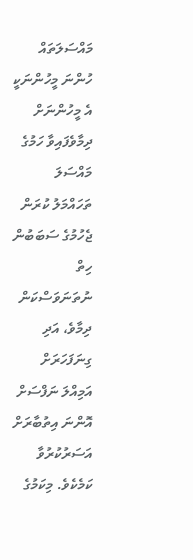މައްސަލަތައް ހުންނަ މީހުންނަކީ އެ މީހުންނަށް ދިމާވެފައިވާ ހަމުގެ މައްސަލަ ތަހައްމަލު ކުރަން ޖެހުމުގެ ސަބަބުން ހިތް ނުތަނަވަސްކަން ދިމާވެ، އަދި ގިނަފަހަރަށް އަމިއްލަ ނަފްސަށް އޮންނަ އިތުބާރަށް އަސަރުކުރުވާ ކަމެކެވެ. މިކަމުގެ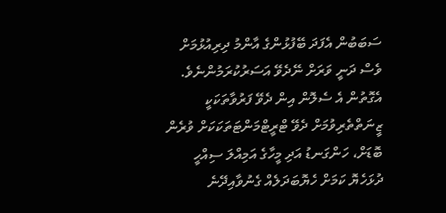ސަބަބުން އެފަދަ ބޭފުޅުންގެ އާންމު ދިރިއުޅުމަށް ވެސް ދަނީ ވަރަށް ނޭދެވޭ އަސަރުކުރަމުންނެވެ. އެގޮތުން އެ ސެލޮން އިން ދެވޭ ފަރުވާތަކަކީ ޒީނަތްތެރިވުމަށް ދެވޭ ޓްރީޓްމަންޓަތަކަކަށް ވުރެން ބޮޑަށް، ހަންގަނޑު އަދި މީހާގެ އަމިއްލަ ސިއްހީ ދުޅަހެޔޮ ކަމަށް ހެޔޮބަދަލެއް ގެނުވާއިދޭނެ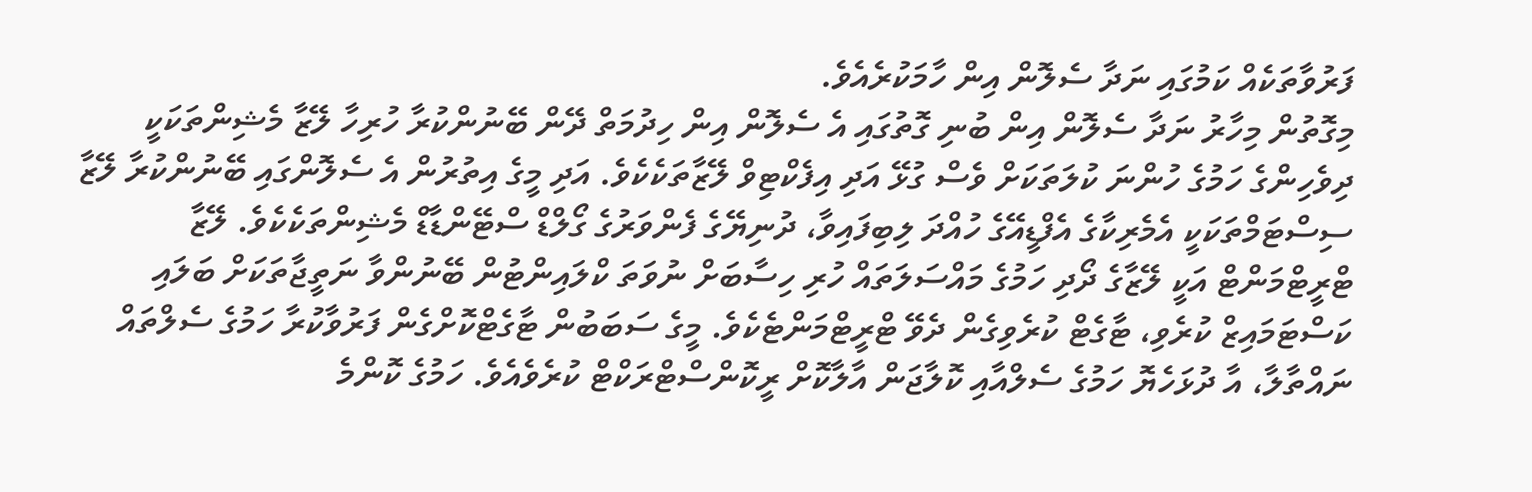ފަރުވާތަކެއް ކަމުގައި ނަދާ ސެލޮން އިން ހާމަކުރެއެވެ.
މިގޮތުން މިހާރު ނަދާ ސެލޮން އިން ބުނި ގޮތުގައި އެ ސެލޮން އިން ހިދުމަތް ދޭން ބޭނުންކުރާ ހުރިހާ ލޭޒާ މެޝިންތަކަކީ ދިވެހިންގެ ހަމުގެ ހުންނަ ކުލަތަކަށް ވެސް ގުޅޭ އަދި އިފެކްޓިވް ލޭޒާތަކެކެވެ. އަދި މީގެ އިތުރުން އެ ސެލޮންގައި ބޭނުންކުރާ ލޭޒާ ސިސްޓަމްތަކަކީ އެމެރިކާގެ އެފްޑީއޭގެ ހުއްދަ ލިބިފައިވާ، ދުނިޔޭގެ ފެންވަރުގެ ގޯލްޑް ސްޓޭންޑާޑް މެޝިންތަކެކެވެ. ލޭޒާ ޓްރީޓްމަންޓް އަކީ ލޭޒާގެ ދޯދި ހަމުގެ މައްސަލަތައް ހުރި ހިސާބަށް ނުވަތަ ކްލައިންޓުން ބޭނުންވާ ނަތީޖާތަކަށް ބަލައި ކަސްޓަމައިޒް ކުރެވި، ޓާގެޓް ކުރެވިގެން ދެވޭ ޓްރީޓްމަންޓެކެވެ. މީގެ ސަބަބުން ޓާގެޓްކޮށްގެން ފަރުވާކުރާ ހަމުގެ ސެލްތައް ނައްތާލާ، އާ ދުޅަހެޔޮ ހަމުގެ ސެލްއާއި ކޮލާޖަން އާލާކޮށް ރީކޮންސްޓްރަކްޓް ކުރެވެއެވެ. ހަމުގެ ކޮންމެ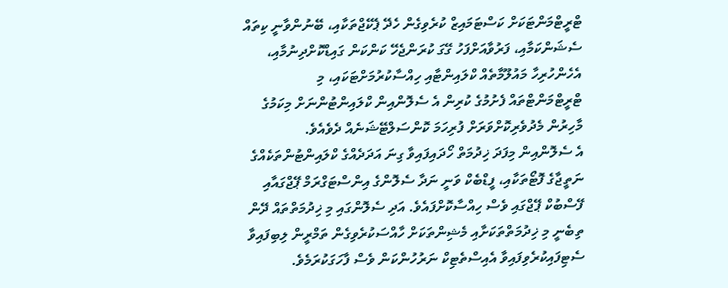ޓްރީޓްމަންޓަކަށް ކަސްޓަމައިޒް ކުރެވިގެން ހެދޭ ޕެކޭޖްތަކާއި، ބޭނުންވާނީ ކިތައް ސެޝަންކަމާއި، ފަރުވާއަށްފަހު ގޭގަ ކުރަންޖެހޭ ކަންކަން ގައިޑްކޮށްދިނުމާއި، އެހެންހުރިހާ މައުލޫމާތެއް ކްލައިންޓާއި ހިއްސާކުރުމަށްޓަކައި، މި ޓްރީޓްމަންޓްތައް ފެށުމުގެ ކުރިން އެ ސެލޮންއިން ކްލައިންޓުންނަށް މިކަމުގެ މާހިރުން މެދުވެރިކޮށްވަރަށް ފުރިހަމަ ކޮންސަލްޓޭޝަނެއް ދެވެއެވެ.
އެ ސެލޮންއިން މިފަދަ ޚިދުމަތް ހޯދައިފައިވާ ގިނަ އަދަދެއްގެ ކްލައިންޓުންތަކެއްގެ ނަތީޖާގެ ފޮޓޯތަކާއި، ފީޑްބެކް ވަނީ ނަދާ ސެލޮންގެ އިންސްޓަގްރަމް ޕޭޖްގައާއި ފޭސްބުކް ޕޭޖްގައި ވެސް ހިއްސާކޮށްފައެވެ. އަދި ސެލޮންގައި މި ޚިދުމަތްތައް ދޭން ތިބެނީ މި ޚިދުމަތްތަކަށާއި މެޝިންތަކަށް ހާއްސަކުރެވިގެން ތަމްރީން ލިބިފައިވާ ސެޓިފައިކުރެވިފައިވާ އެއިސްތެޓިކް ނަރުހުންކަން ވެސް ފާހަގަކުރަމެވެ.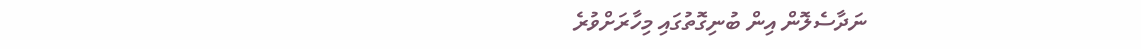ނަދާސެލޮން އިން ބުނިގޮތުގައި މިހާރަށްވުރެ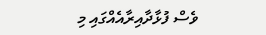ވެސް ފުޅާދާއިރާއެއްގައި މި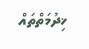ޚިދުމަތްތައް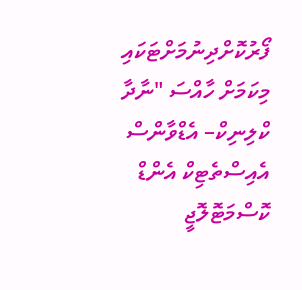ފޯރުކޮށްދިނުމަށްޓަކައި މިކަމަށް ހާއްސަ "ނާދާ ކްލިނިކް– އެޑްވާންސް އެއިސްތެޓިކް އެންޑް ކޮސްމަޓޮލޮޖީ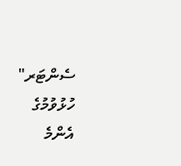ސެންޓަރ" ހުޅުވުމުގެ އެންމެ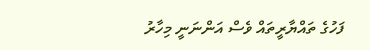ފަހުގެ ތައްޔާރީތައް ވެސް އަންނަނީ މިހާރު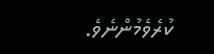ކުރެވެމުންނެވެ.